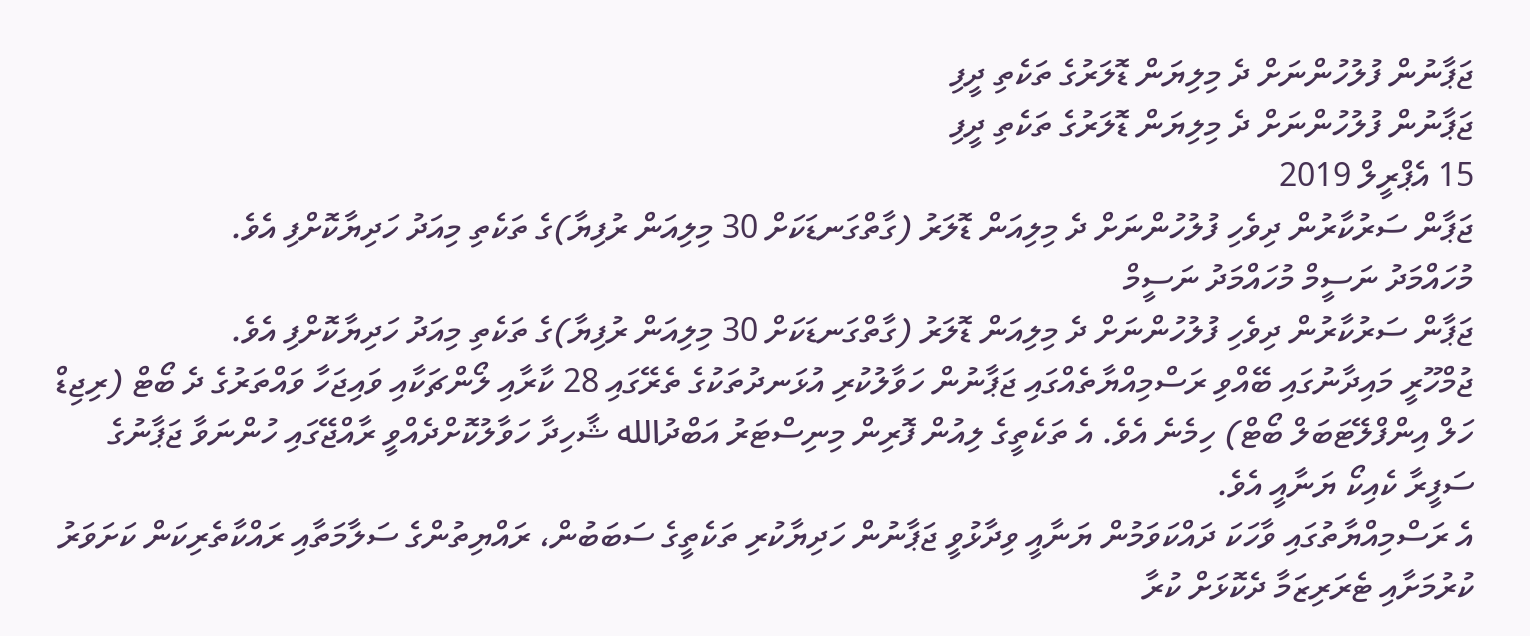ޖަޕާނުން ފުލުހުންނަށް ދެ މިލިޔަން ޑޮލަރުގެ ތަކެތި ދީފި
ޖަޕާނުން ފުލުހުންނަށް ދެ މިލިޔަން ޑޮލަރުގެ ތަކެތި ދީފި
15 އެޕްރީލް 2019
ޖަޕާން ސަރުކާރުން ދިވެހި ފުލުހުންނަށް ދެ މިލިއަން ޑޮލަރު (ގާތްގަނޑަކަށް 30 މިލިއަން ރުފިޔާ)ގެ ތަކެތި މިއަދު ހަދިޔާކޮށްފި އެވެ.
މުހައްމަދު ނަސީމް މުހައްމަދު ނަސީމް
ޖަޕާން ސަރުކާރުން ދިވެހި ފުލުހުންނަށް ދެ މިލިއަން ޑޮލަރު (ގާތްގަނޑަކަށް 30 މިލިއަން ރުފިޔާ)ގެ ތަކެތި މިއަދު ހަދިޔާކޮށްފި އެވެ.
ޖުމްހޫރީ މައިދާނުގައި ބޭއްވި ރަސްމިއްޔާތެއްގައި ޖަޕާނުން ހަވާލުކުރި އުޅަނދުތަކުގެ ތެރޭގައި 28 ކާރާއި ލޯންޗަކާއި ވައިޖަހާ ވައްތަރުގެ ދެ ބޯޓް (ރިޖިޑް ހަލް އިންފްލޭޓަބަލް ބޯޓް) ހިމެނެ އެވެ. އެ ތަކެތީގެ ލިއުން ފޮރިން މިނިސްޓަރު އަބްދުالله ޝާހިދާ ހަވާލުކޮށްދެއްވީ ރާއްޖޭގައި ހުންނަވާ ޖަޕާނުގެ ސަފީރާ ކެއިކޯ ޔަނާއީ އެވެ.
އެ ރަސްމިއްޔާތުގައި ވާހަކަ ދައްކަވަމުން ޔަނާއީ ވިދާޅުވީ ޖަޕާނުން ހަދިޔާކުރި ތަކެތީގެ ސަބަބުން، ރައްޔިތުންގެ ސަލާމަތާއި ރައްކާތެރިކަން ކަށަވަރު ކުރުމަށާއި ޓެރަރިޒަމާ ދެކޮޅަށް ކުރާ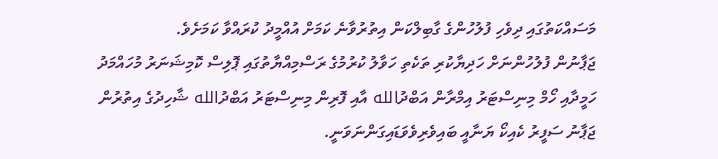މަސައްކަތުގައި ދިވެހި ފުލުހުންގެ ގާބިލްކަން އިތުރުވާނެ ކަމަށް އުއްމީދު ކުރައްވާ ކަމަށެވެ.
ޖަޕާނުން ފުލުހުންނަށް ހަދިޔާކުރި ތަކެތި ހަވާލު ކުރުމުގެ ރަސްމިއްޔާތުގައި ޕޮލިސް ކޮމިޝަނަރު މުހައްމަދު ހަމީދާއި ހޯމް މިނިސްޓަރު އިމްރާން އަބްދުالله އާއި ފޮރިން މިނިސްޓަރު އަބްދުالله ޝާހިދުގެ އިތުރުން ޖަޕާނު ސަފީރު ކެއިކޯ ޔަނާއީ ބައިވެރިވެވަޑައިގަންނަވަނީ.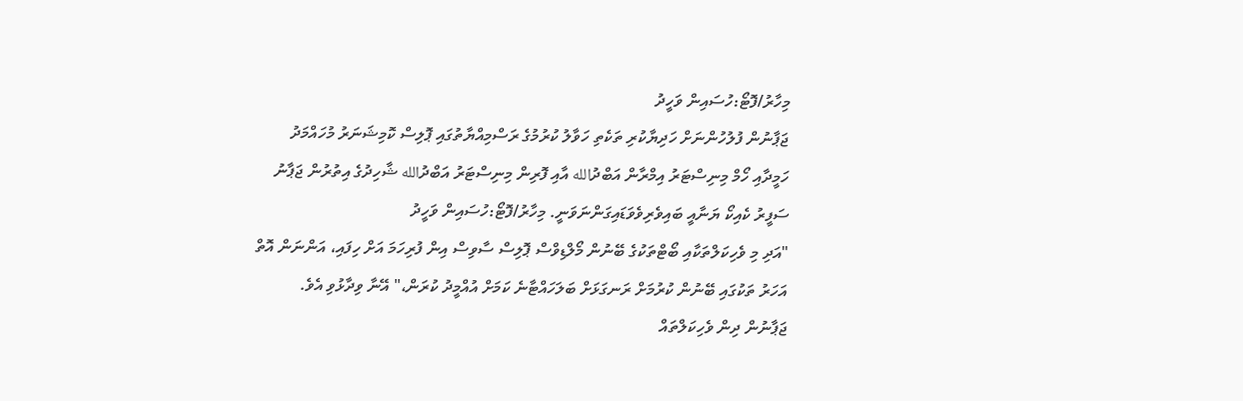މިހާރު/ފޮޓޯ:ހުސައިން ވަހީދު
ޖަޕާނުން ފުލުހުންނަށް ހަދިޔާކުރި ތަކެތި ހަވާލު ކުރުމުގެ ރަސްމިއްޔާތުގައި ޕޮލިސް ކޮމިޝަނަރު މުހައްމަދު ހަމީދާއި ހޯމް މިނިސްޓަރު އިމްރާން އަބްދުالله އާއި ފޮރިން މިނިސްޓަރު އަބްދުالله ޝާހިދުގެ އިތުރުން ޖަޕާނު ސަފީރު ކެއިކޯ ޔަނާއީ ބައިވެރިވެވަޑައިގަންނަވަނީ. މިހާރު/ފޮޓޯ:ހުސައިން ވަހީދު
"އަދި މި ވެހިކަލްތަކާއި ބޯޓްތަކުގެ ބޭނުން މޯލްޑިވްސް ޕޮލިސް ސާވިސް އިން ފުރިހަމަ އަށް ހިފައި، އަންނަން އޮތް އަހަރު ތަކުގައި ބޭނުން ކުރުމަށް ރަނގަޅަށް ބަލަހައްޓާނެ ކަމަށް އުއްމީދު ކުރަން،" އޭނާ ވިދާޅުވި އެވެ.
ޖަޕާނުން ދިން ވެހިކަލްތައް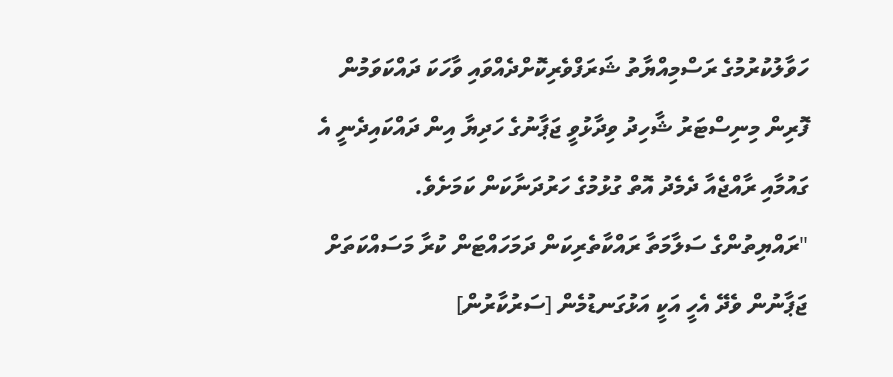ހަވާލުކުރުމުގެ ރަސްމިއްޔާތު ޝަރަފްވެރިކޮށްދެއްވައި ވާހަކަ ދައްކަވަމުން ފޮރިން މިނިސްޓަރު ޝާހިދު ވިދާޅުވީ ޖަޕާނުގެ ހަދިޔާ އިން ދައްކައިދެނީ އެ ގައުމާއި ރާއްޖެއާ ދެމެދު އޮތް ގުޅުމުގެ ހަރުދަނާކަން ކަމަށެވެ.
"ރައްޔިތުންގެ ސަލާމަތާ ރައްކާތެރިކަން ދަމަހައްޓަން ކުރާ މަސައްކަތަށް ޖަޕާނުން ވެދޭ އެހީ އަކީ އަޅުގަނޑުމެން [ސަރުކާރުން]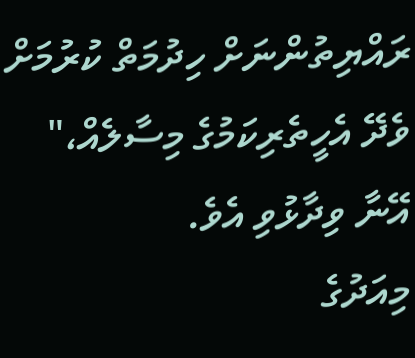ރައްޔިތުންނަށް ހިދުމަތް ކުރުމަށް ވެދޭ އެހީތެރިކަމުގެ މިސާލެއް،" އޭނާ ވިދާޅުވި އެވެ.
މިއަދުގެ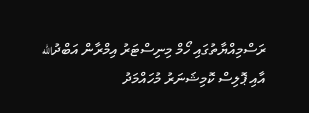ރަސްމިއްޔާތުގައި ހޯމް މިނިސްޓަރު އިމްރާން އަބްދުالله އާއި ޕޮލިސް ކޮމިޝަނަރު މުހައްމަދު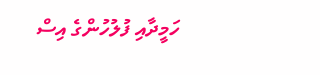ހަމީދާއި ފުލުހުންގެ އިސް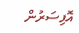އޮފިސަރުން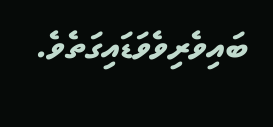ބައިވެރިވެވަޑައިގަތެވެ.